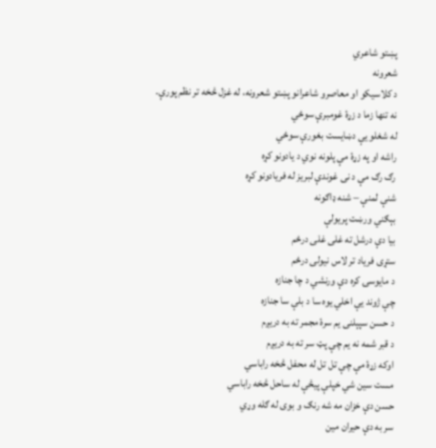پښتو شاعري
شعرونه
د کلاسیکو او معاصرو شاعرانو پښتو شعرونه، له غزل څخه تر نظم پورې.
نه تنها زما د زړۀ غومبرې سوځي
له شغلو يې دښايست بغورې سوځي
راشه او په زړۀ مې پلونه نوي د يادونو کړه
رګ رګ مې د نی غوندې لبريز له فريادونو کړه
شنې لمنې – شنه ډاګونه
بېګني ورښت پريولې
بيا دې درشل ته غلی غلی درځم
ستړی فرياد تر لاس نيولی درځم
د مايوسۍ کره دې ورنشي د چا جنازه
چې ژوند يې اخلي يوه سا د بلې سا جنازه
د حسن سپېلنی يم سرۀ مجمر ته به دريږم
د قبر شمه نه يم چې پټ سر ته به دريږم
اوکه زړۀ مې چې تل تل له محفل څخه راباسي
مست سين شي خپلې پيڅې له ساحل څخه راباسي
حسن دې خزان مه شه رنګ و بوی له ګله وړي
سر به دې حيران مين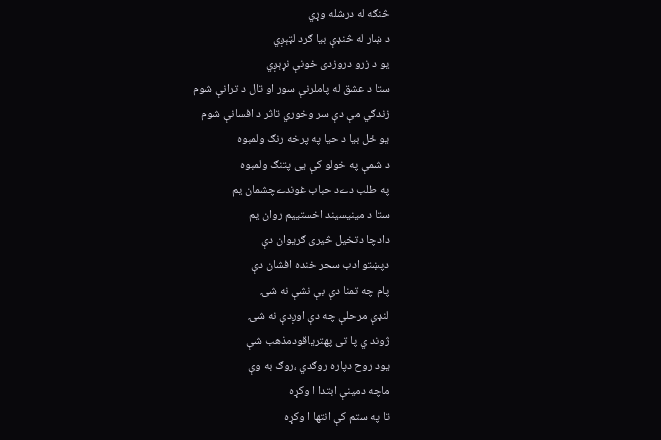څنګه له درشله وړي
د ښار له څنډې بيا ګرد لټېږي
يو د زرو دروزدى خونې نړېږي
ستا د عشق له پاملرنې سور او تال د ترانې شوم
زندګي مې دې سر وخوري تاثر د افسانې شوم
يو ځل بيا د حيا په پرخه رنګ ولمبوه
د شمې په خولو کې يی پتنګ ولمبوه
په طلب دےد حباب غوندےچشمان يم
ستا د مینيسيند اخستیيم روان يم
دادچا دتخیل څیری ګریوان دې
دپښتو ادب سحر خنده افشان دې
پام چه تمنا دې بې نشې نه شۍ
لنډې مرحلې چه دې اوږدې نه شۍ
ژوند ي پا تی پهتریاقودمذهب شې
یود روح دپاره روګدي ،روګ به وې
ماچه دمینې ابتدا ا وکړه
تا په ستم کې انتها ا وکړه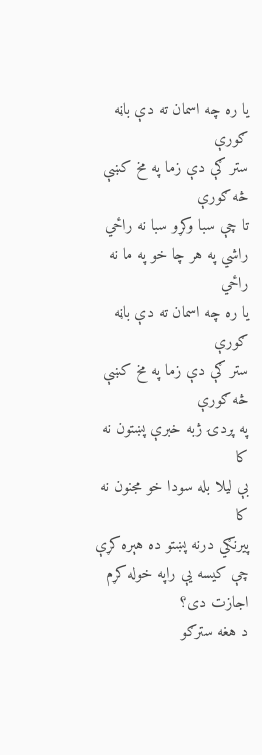یا ره چه اسمان ته دې باڼه ګورې
ستر ګې دې زما په مخ کښې څه ګورې
تا چې سبا وكړو سبا نه راځي
راشي په هر چا خو په ما نه راځي
یا ره چه اسمان ته دې باڼه ګورې
ستر ګې دې زما په مخ کښې څه ګورې
په پردۍ ژبه خبرې پښتون نه کا
بې ليلا بله سودا خو مجنون نه کا
پيرنګي درنه پښتو ده هېره کړې
چې کيسه يې راپه خوله کړم اجازت دی؟
د هغه سترګو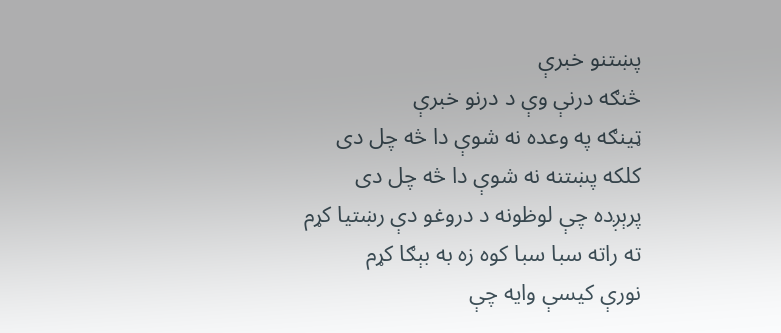پښتنو خبرې
څنګه درنې وې د درنو خبرې
ټينګه په وعده نه شوې دا څه چل دی
کلکه پښتنه نه شوې دا څه چل دی
پرېږده چې لوظونه د دروغو دې رښتيا کړم
ته راته سبا سبا کوه زه به بېګا کړم
نورې کيسې وايه چې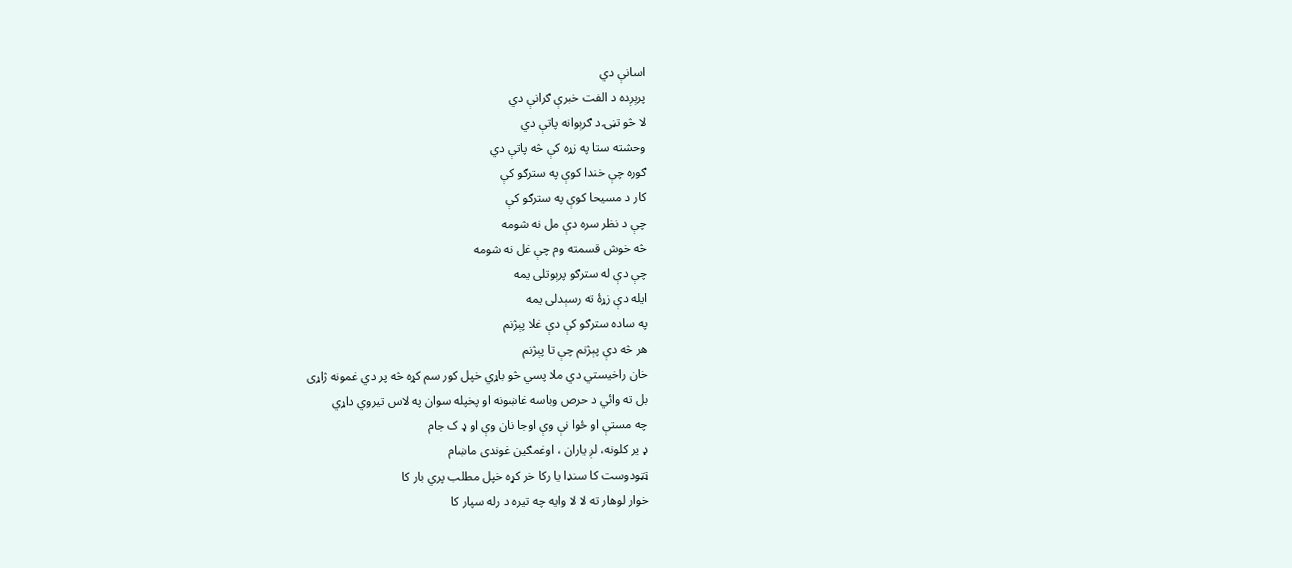اسانې دي
پرېږده د الفت خبرې ګرانې دي
لا څو تڼۍ د ګرېوانه پاتې دي
وحشته ستا په زړه کې څه پاتې دي
ګوره چې خندا کوې په سترګو کې
کار د مسيحا کوې په سترګو کې
چې د نظر سره دې مل نه شومه
څه خوش قسمته وم چې غل نه شومه
چې دې له سترګو پرېوتلی يمه
ايله دې زړۀ ته رسېدلی يمه
په ساده سترګو کې دې غلا پېژنم
هر څه دې پېژنم چې تا پېژنم
خان راخيستي دي ملا پسي څو باړي خپل کور سم کړه څه پر دي غمونه ژاړی
بل ته وائي د حرص وباسه غاښونه او پخپله سوان په لاس تيروي داړي
چه مستې او ځوا نې وې اوجا نان وې او ډ ک جام
ډ یر کلونه، لږ یاران ، اوغمګین غوندی ماښام
ټټودوست کا سنډا یا رکا خر کړه خپل مطلب پري بار کا
خوار لوهار ته لا لا وایه چه تیره د رله سپار کا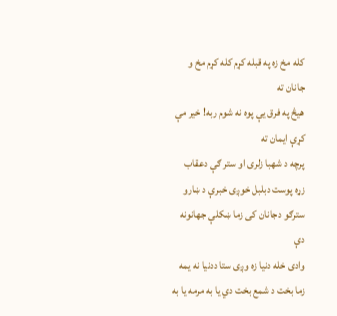کله مخ زه په قبله کړم کله کړم مخ و جانان ته
هیڅ په فرق یې پوه نه شوم ربه! خیر مې کړې ایمان ته
پرچه د شهبا زلری او ستر ګې دعقاب
زړه پوست دبلبل خوږی خبرې د ښارو
سترګو دجانان کی زما ښکلې جهانونه دې
وادی خله دنیا زه وږی ستا ددنیا نه یمه
زما بخت د شمع بخت دي یا به مرمه یا به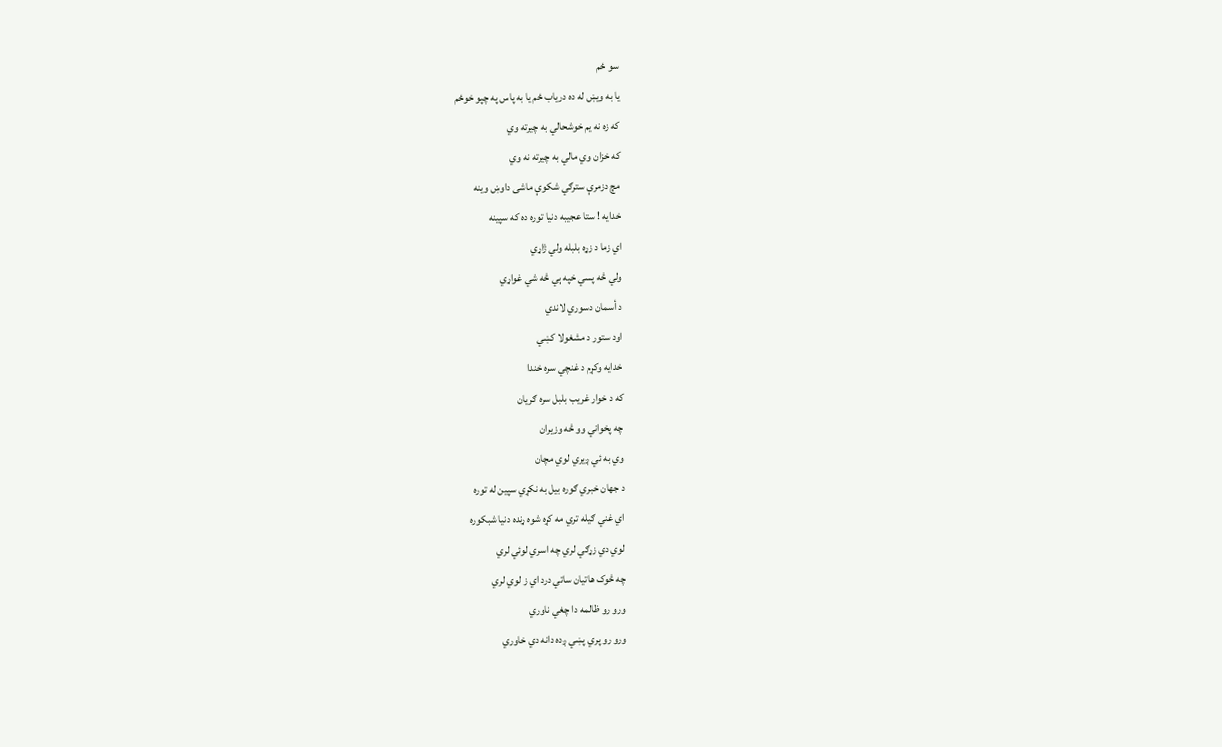سو ځم
يا به ویښ له ده دریاب ځم یا به پاس په چپو خوځم
که زه نه يم خوشحالي به چيرته وي
که خزان وي مالي به چيرته نه وي
مچ دزمرې سترګي شکوې ماشی داوښ وینه
خدایه ! ستا عجیبه دنیا توره ده که سپینه
اي زما د زړه بلبله ولي ژاړي
ولي څه پسي خپه ېي څه شي غواړي
د أسمان دسوري لاندي
اود ستور د مشغولا کښي
خدايه وکړم د غنچي سره خندا
که د خوار غريب بلبل سره ګريان
چه پخواني وو څه وزيران
وي به ئي ږيري لوي مچان
د جهان خبري ګوره بيل به نکړي سپين له توره
اي غني ګيله تري مه کړه شوه ړنده دنيا شبکوره
لوي دي زړګي لري چه اسري لوئي لري
چه څوک هاتيان ساتي درد اي ز لوي لري
ورو رو ظالمه دا چغي ناوري
ورو رو پري پښي ږده دانه دي خاوري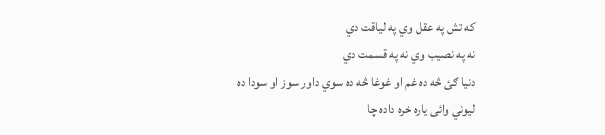که تش په عقل وي په لياقت دي
نه په نصيب وي نه په قسمت دي
دنيا ګئ څه ده غم او غوغا څه ده سوي داور سوز او سودا ده
ليوني وائی ياره خره داده چا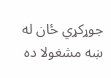جوړکړي ځان له ښه مشغولا ده